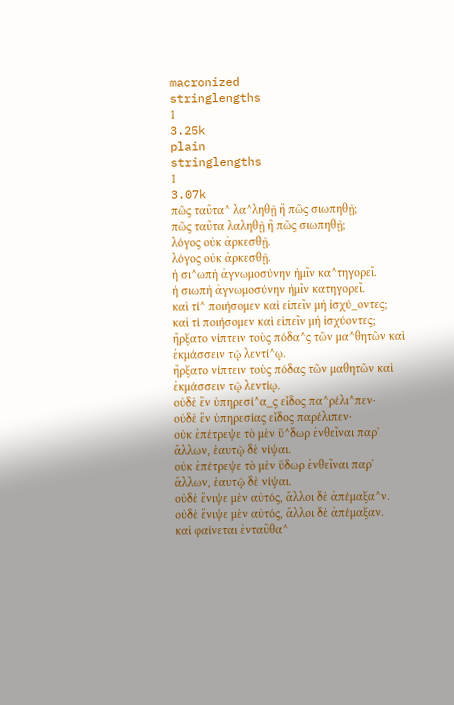macronized
stringlengths
1
3.25k
plain
stringlengths
1
3.07k
πῶς ταῦτα^ λα^ληθῇ ἢ πῶς σιωπηθῇ;
πῶς ταῦτα λαληθῇ ἢ πῶς σιωπηθῇ;
λόγος οὐκ ἀρκεσθῇ.
λόγος οὐκ ἀρκεσθῇ.
ἡ σι^ωπὴ ἀγνωμοσύνην ἡμῖν κα^τηγορεῖ.
ἡ σιωπὴ ἀγνωμοσύνην ἡμῖν κατηγορεῖ.
καὶ τί^ ποιήσομεν καὶ εἰπεῖν μὴ ἰσχύ_οντες;
καὶ τί ποιήσομεν καὶ εἰπεῖν μὴ ἰσχύοντες;
ἤρξατο νίπτειν τοὺς πόδα^ς τῶν μα^θητῶν καὶ ἐκμάσσειν τῷ λεντί^ῳ.
ἤρξατο νίπτειν τοὺς πόδας τῶν μαθητῶν καὶ ἐκμάσσειν τῷ λεντίῳ.
οὐδὲ ἓν ὑπηρεσί^α_ς εἶδος πα^ρέλι^πεν·
οὐδὲ ἓν ὑπηρεσίας εἶδος παρέλιπεν·
οὐκ ἐπέτρεψε τὸ μὲν ὕ^δωρ ἐνθεῖναι παρ' ἄλλων, ἑαυτῷ δὲ νίψαι.
οὐκ ἐπέτρεψε τὸ μὲν ὕδωρ ἐνθεῖναι παρ' ἄλλων, ἑαυτῷ δὲ νίψαι.
οὐδὲ ἔνιψε μὲν αὐτός, ἄλλοι δὲ ἀπέμαξα^ν.
οὐδὲ ἔνιψε μὲν αὐτός, ἄλλοι δὲ ἀπέμαξαν.
καὶ φαίνεται ἐνταῦθα^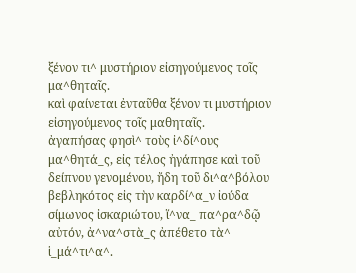ξένον τι^ μυστήριον εἰσηγούμενος τοῖς μα^θηταῖς.
καὶ φαίνεται ἐνταῦθα ξένον τι μυστήριον εἰσηγούμενος τοῖς μαθηταῖς.
ἀγαπήσας φησὶ^ τοὺς ἰ^δί^ους μα^θητά_ς, εἰς τέλος ἠγάπησε καὶ τοῦ δείπνου γενομένου, ἤδη τοῦ δι^α^βόλου βεβληκότος εἰς τὴν καρδί^α_ν ἰούδα σίμωνος ἰσκαριώτου, ἵ^να_ πα^ρα^δῷ αὐτόν, ἀ^να^στὰ_ς ἀπέθετο τὰ^ ἱ_μά^τι^α^.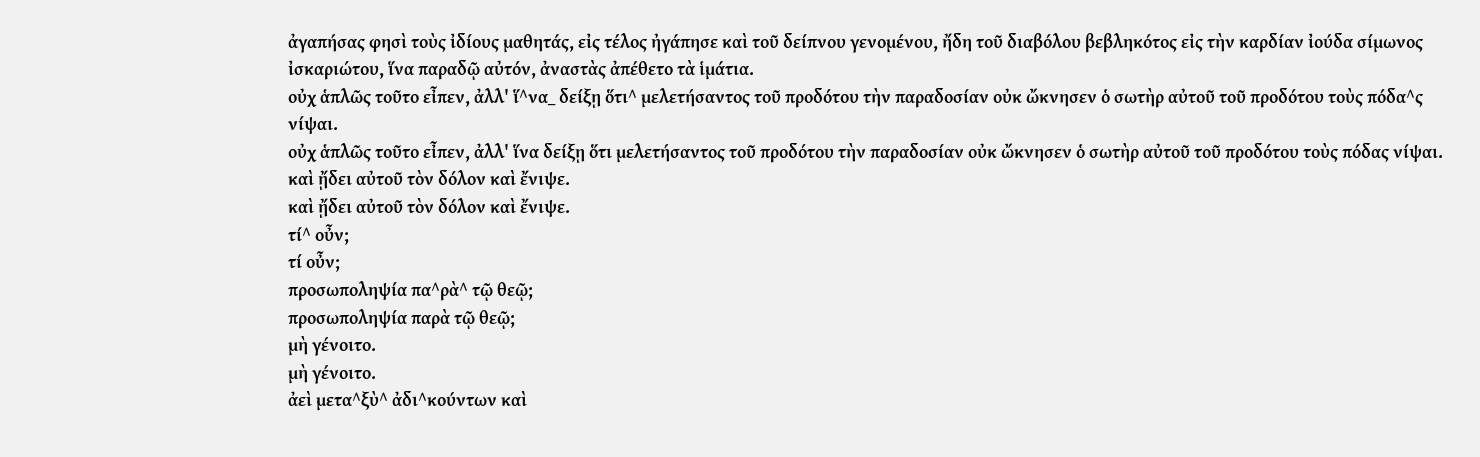ἀγαπήσας φησὶ τοὺς ἰδίους μαθητάς, εἰς τέλος ἠγάπησε καὶ τοῦ δείπνου γενομένου, ἤδη τοῦ διαβόλου βεβληκότος εἰς τὴν καρδίαν ἰούδα σίμωνος ἰσκαριώτου, ἵνα παραδῷ αὐτόν, ἀναστὰς ἀπέθετο τὰ ἱμάτια.
οὐχ ἁπλῶς τοῦτο εἶπεν, ἀλλ' ἵ^να_ δείξῃ ὅτι^ μελετήσαντος τοῦ προδότου τὴν παραδοσίαν οὐκ ὤκνησεν ὁ σωτὴρ αὐτοῦ τοῦ προδότου τοὺς πόδα^ς νίψαι.
οὐχ ἁπλῶς τοῦτο εἶπεν, ἀλλ' ἵνα δείξῃ ὅτι μελετήσαντος τοῦ προδότου τὴν παραδοσίαν οὐκ ὤκνησεν ὁ σωτὴρ αὐτοῦ τοῦ προδότου τοὺς πόδας νίψαι.
καὶ ᾔδει αὐτοῦ τὸν δόλον καὶ ἔνιψε.
καὶ ᾔδει αὐτοῦ τὸν δόλον καὶ ἔνιψε.
τί^ οὖν;
τί οὖν;
προσωποληψία πα^ρὰ^ τῷ θεῷ;
προσωποληψία παρὰ τῷ θεῷ;
μὴ γένοιτο.
μὴ γένοιτο.
ἀεὶ μετα^ξὺ^ ἀδι^κούντων καὶ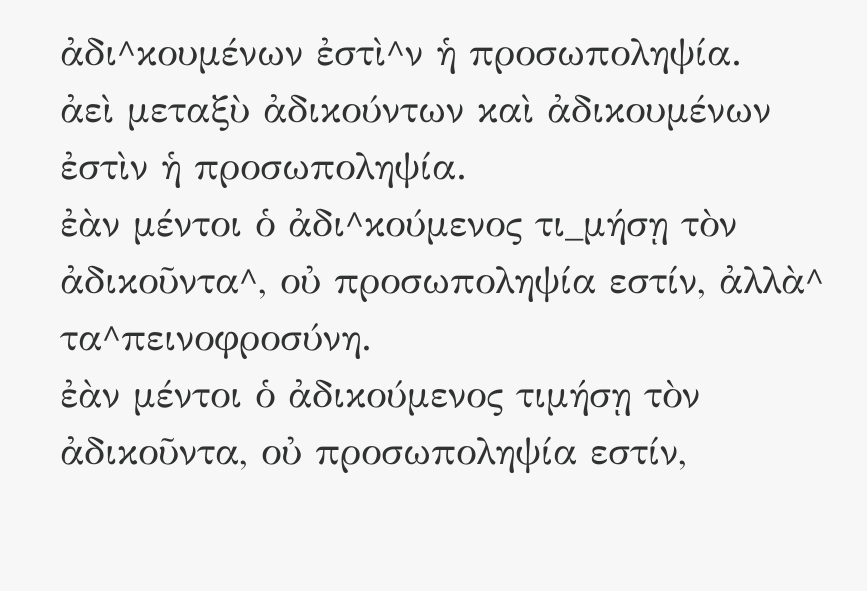ἀδι^κουμένων ἐστὶ^ν ἡ προσωποληψία.
ἀεὶ μεταξὺ ἀδικούντων καὶ ἀδικουμένων ἐστὶν ἡ προσωποληψία.
ἐὰν μέντοι ὁ ἀδι^κούμενος τι_μήσῃ τὸν ἀδικοῦντα^, οὐ προσωποληψία εστίν, ἀλλὰ^ τα^πεινοφροσύνη.
ἐὰν μέντοι ὁ ἀδικούμενος τιμήσῃ τὸν ἀδικοῦντα, οὐ προσωποληψία εστίν,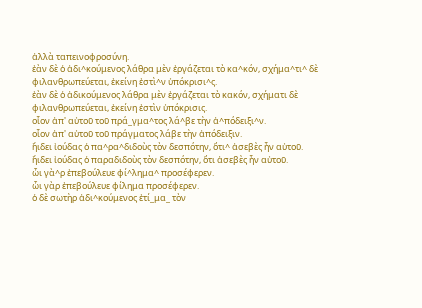ἀλλὰ ταπεινοφροσύνη.
ἐὰν δὲ ὁ ἀδι^κούμενος λάθρα μὲν ἐργάζεται τὸ κα^κόν, σχήμα^τι^ δὲ φιλανθρωπεύεται, ἐκείνη ἐστὶ^ν ὑπόκρισι^ς.
ἐὰν δὲ ὁ ἀδικούμενος λάθρα μὲν ἐργάζεται τὸ κακόν, σχήματι δὲ φιλανθρωπεύεται, ἐκείνη ἐστὶν ὑπόκρισις.
οἷον ἀπ' αὐτοῦ τοῦ πρά_γμα^τος λά^βε τὴν ἀ^πόδειξι^ν.
οἷον ἀπ' αὐτοῦ τοῦ πράγματος λάβε τὴν ἀπόδειξιν.
ἤιδει ἰούδας ὁ πα^ρα^διδοὺς τὸν δεσπότην, ὅτι^ ἀσεβὲς ἦν αὐτοῦ.
ἤιδει ἰούδας ὁ παραδιδοὺς τὸν δεσπότην, ὅτι ἀσεβὲς ἦν αὐτοῦ.
ὧι γὰ^ρ ἐπεβούλευε φί^λημα^ προσέφερεν.
ὧι γὰρ ἐπεβούλευε φίλημα προσέφερεν.
ὁ δὲ σωτὴρ ἀδι^κούμενος ἐτί_μα_ τὸν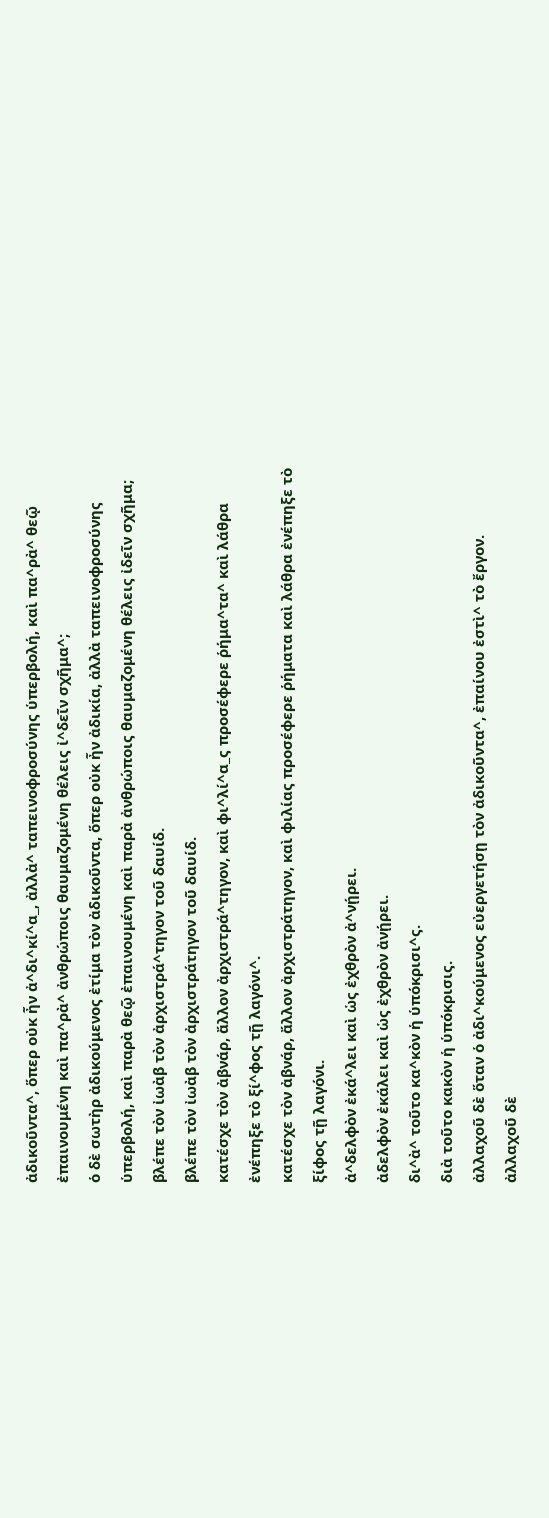ἀδικοῦντα^, ὅπερ οὐκ ἦν ἀ^δι^κί^α_, ἀλλὰ^ ταπεινοφροσύνης ὑπερβολή, καὶ πα^ρὰ^ θεῷ ἐπαινουμένη καὶ πα^ρὰ^ ἀνθρώποις θαυμαζομένη θέλεις ἰ^δεῖν σχῆμα^;
ὁ δὲ σωτὴρ ἀδικούμενος ἐτίμα τὸν ἀδικοῦντα, ὅπερ οὐκ ἦν ἀδικία, ἀλλὰ ταπεινοφροσύνης ὑπερβολή, καὶ παρὰ θεῷ ἐπαινουμένη καὶ παρὰ ἀνθρώποις θαυμαζομένη θέλεις ἰδεῖν σχῆμα;
βλέπε τὸν ἰωὰβ τὸν ἀρχιστρά^τηγον τοῦ δαυίδ.
βλέπε τὸν ἰωὰβ τὸν ἀρχιστράτηγον τοῦ δαυίδ.
κατέσχε τὸν ἀβνάρ, ἄλλον ἀρχιστρά^τηγον, καὶ φι^λί^α_ς προσέφερε ῥήμα^τα^ καὶ λάθρα ἐνέπηξε τὸ ξί^φος τῇ λαγόνι^.
κατέσχε τὸν ἀβνάρ, ἄλλον ἀρχιστράτηγον, καὶ φιλίας προσέφερε ῥήματα καὶ λάθρα ἐνέπηξε τὸ ξίφος τῇ λαγόνι.
ἀ^δελφὸν ἐκά^λει καὶ ὡς ἐχθρὸν ἀ^νῄρει.
ἀδελφὸν ἐκάλει καὶ ὡς ἐχθρὸν ἀνῄρει.
δι^ὰ^ τοῦτο κα^κὸν ἡ ὑπόκρισι^ς.
διὰ τοῦτο κακὸν ἡ ὑπόκρισις.
ἀλλαχοῦ δὲ ὅταν ὁ ἀδι^κούμενος εὐεργετήσῃ τὸν ἀδικοῦντα^, ἐπαίνου ἐστὶ^ τὸ ἔργον.
ἀλλαχοῦ δὲ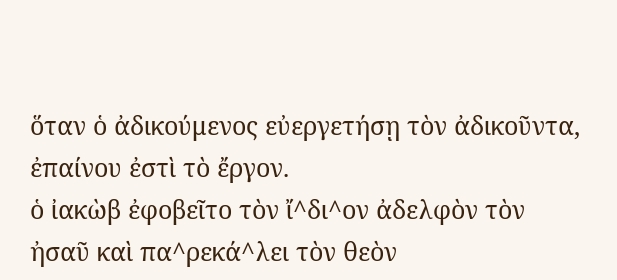ὅταν ὁ ἀδικούμενος εὐεργετήσῃ τὸν ἀδικοῦντα, ἐπαίνου ἐστὶ τὸ ἔργον.
ὁ ἰακὼβ ἐφοβεῖτο τὸν ἴ^δι^ον ἀδελφὸν τὸν ἠσαῦ καὶ πα^ρεκά^λει τὸν θεὸν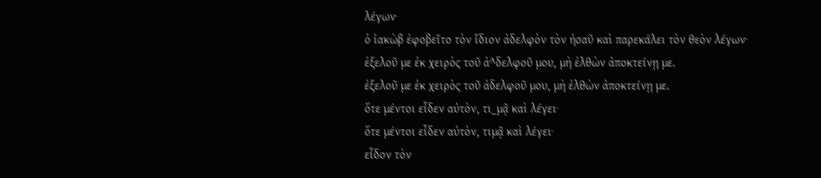λέγων·
ὁ ἰακὼβ ἐφοβεῖτο τὸν ἴδιον ἀδελφὸν τὸν ἠσαῦ καὶ παρεκάλει τὸν θεὸν λέγων·
ἐξελοῦ με ἐκ χειρὸς τοῦ ἀ^δελφοῦ μου, μὴ ἐλθὼν ἀποκτείνῃ με.
ἐξελοῦ με ἐκ χειρὸς τοῦ ἀδελφοῦ μου, μὴ ἐλθὼν ἀποκτείνῃ με.
ὅτε μέντοι εἶδεν αὐτὸν, τι_μᾷ καὶ λέγει·
ὅτε μέντοι εἶδεν αὐτὸν, τιμᾷ καὶ λέγει·
εἶδον τὸν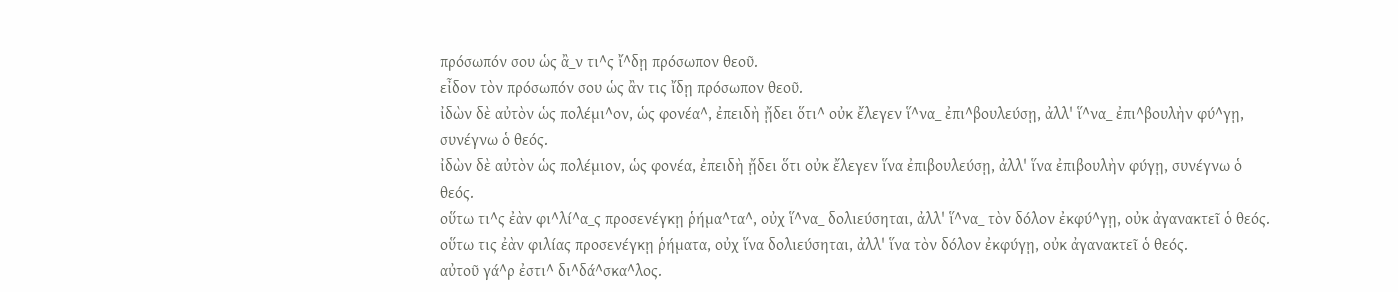πρόσωπόν σου ὡς ἂ_ν τι^ς ἴ^δῃ πρόσωπον θεοῦ.
εἶδον τὸν πρόσωπόν σου ὡς ἂν τις ἴδῃ πρόσωπον θεοῦ.
ἰδὼν δὲ αὐτὸν ὡς πολέμι^ον, ὡς φονέα^, ἐπειδὴ ᾔδει ὅτι^ οὐκ ἔλεγεν ἵ^να_ ἐπι^βουλεύσῃ, ἀλλ' ἵ^να_ ἐπι^βουλὴν φύ^γῃ, συνέγνω ὁ θεός.
ἰδὼν δὲ αὐτὸν ὡς πολέμιον, ὡς φονέα, ἐπειδὴ ᾔδει ὅτι οὐκ ἔλεγεν ἵνα ἐπιβουλεύσῃ, ἀλλ' ἵνα ἐπιβουλὴν φύγῃ, συνέγνω ὁ θεός.
οὕτω τι^ς ἐὰν φι^λί^α_ς προσενέγκῃ ῥήμα^τα^, οὐχ ἵ^να_ δολιεύσηται, ἀλλ' ἵ^να_ τὸν δόλον ἐκφύ^γῃ, οὐκ ἀγανακτεῖ ὁ θεός.
οὕτω τις ἐὰν φιλίας προσενέγκῃ ῥήματα, οὐχ ἵνα δολιεύσηται, ἀλλ' ἵνα τὸν δόλον ἐκφύγῃ, οὐκ ἀγανακτεῖ ὁ θεός.
αὐτοῦ γά^ρ ἐστι^ δι^δά^σκα^λος.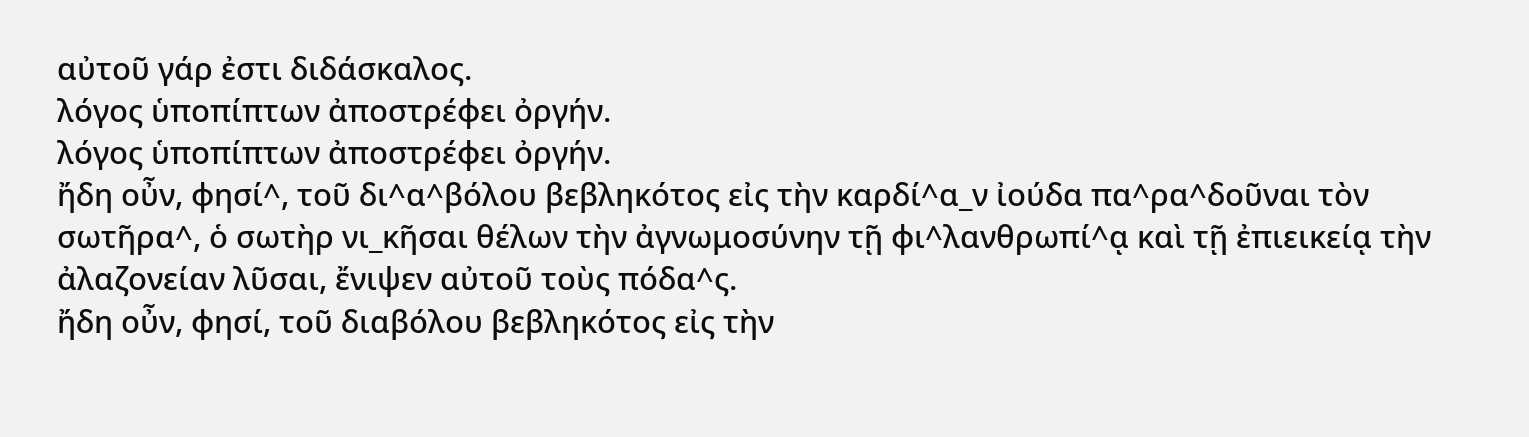αὐτοῦ γάρ ἐστι διδάσκαλος.
λόγος ὑποπίπτων ἀποστρέφει ὀργήν.
λόγος ὑποπίπτων ἀποστρέφει ὀργήν.
ἤδη οὖν, φησί^, τοῦ δι^α^βόλου βεβληκότος εἰς τὴν καρδί^α_ν ἰούδα πα^ρα^δοῦναι τὸν σωτῆρα^, ὁ σωτὴρ νι_κῆσαι θέλων τὴν ἀγνωμοσύνην τῇ φι^λανθρωπί^ᾳ καὶ τῇ ἐπιεικείᾳ τὴν ἀλαζονείαν λῦσαι, ἔνιψεν αὐτοῦ τοὺς πόδα^ς.
ἤδη οὖν, φησί, τοῦ διαβόλου βεβληκότος εἰς τὴν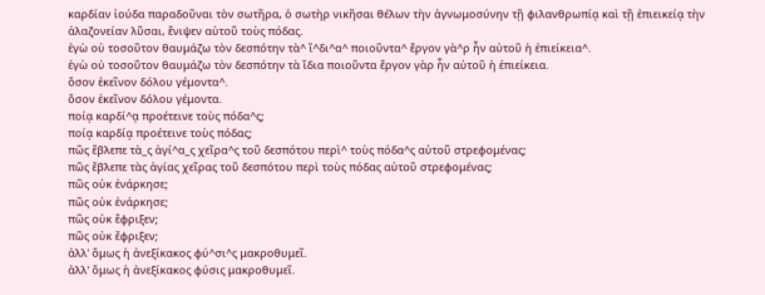καρδίαν ἰούδα παραδοῦναι τὸν σωτῆρα, ὁ σωτὴρ νικῆσαι θέλων τὴν ἀγνωμοσύνην τῇ φιλανθρωπίᾳ καὶ τῇ ἐπιεικείᾳ τὴν ἀλαζονείαν λῦσαι, ἔνιψεν αὐτοῦ τοὺς πόδας.
ἐγὼ οὐ τοσοῦτον θαυμάζω τὸν δεσπότην τὰ^ ἴ^δι^α^ ποιοῦντα^ ἔργον γὰ^ρ ἦν αὐτοῦ ἡ ἐπιείκεια^.
ἐγὼ οὐ τοσοῦτον θαυμάζω τὸν δεσπότην τὰ ἴδια ποιοῦντα ἔργον γὰρ ἦν αὐτοῦ ἡ ἐπιείκεια.
ὅσον ἐκεῖνον δόλου γέμοντα^.
ὅσον ἐκεῖνον δόλου γέμοντα.
ποίᾳ καρδί^ᾳ προέτεινε τοὺς πόδα^ς;
ποίᾳ καρδίᾳ προέτεινε τοὺς πόδας;
πῶς ἔβλεπε τὰ_ς ἁγί^α_ς χεῖρα^ς τοῦ δεσπότου περὶ^ τοὺς πόδα^ς αὐτοῦ στρεφομένας;
πῶς ἔβλεπε τὰς ἁγίας χεῖρας τοῦ δεσπότου περὶ τοὺς πόδας αὐτοῦ στρεφομένας;
πῶς οὐκ ἐνάρκησε;
πῶς οὐκ ἐνάρκησε;
πῶς οὐκ ἔφριξεν;
πῶς οὐκ ἔφριξεν;
ἀλλ' ὅμως ἡ ἀνεξίκακος φύ^σι^ς μακροθυμεῖ.
ἀλλ' ὅμως ἡ ἀνεξίκακος φύσις μακροθυμεῖ.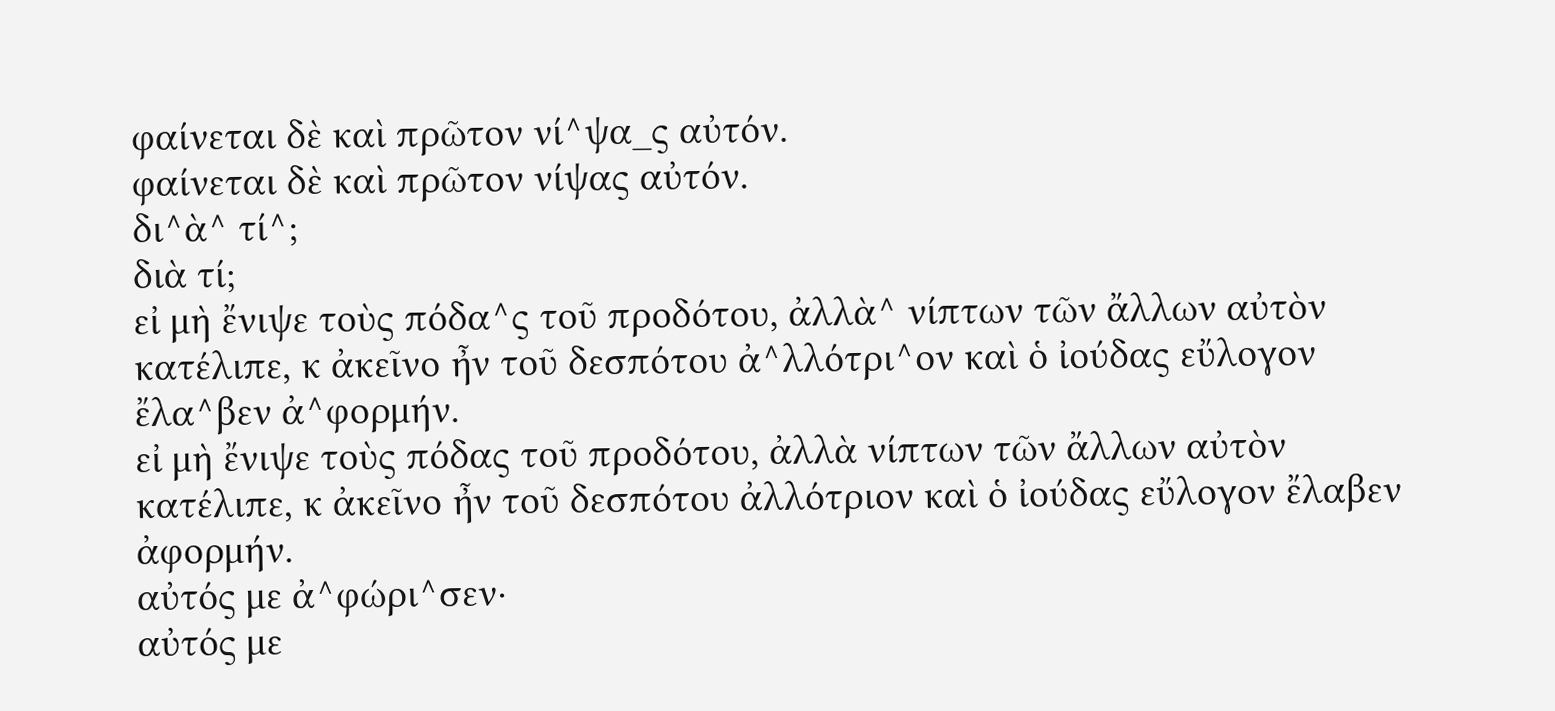φαίνεται δὲ καὶ πρῶτον νί^ψα_ς αὐτόν.
φαίνεται δὲ καὶ πρῶτον νίψας αὐτόν.
δι^ὰ^ τί^;
διὰ τί;
εἰ μὴ ἔνιψε τοὺς πόδα^ς τοῦ προδότου, ἀλλὰ^ νίπτων τῶν ἄλλων αὐτὸν κατέλιπε, κ ἀκεῖνο ἦν τοῦ δεσπότου ἀ^λλότρι^ον καὶ ὁ ἰούδας εὔλογον ἔλα^βεν ἀ^φορμήν.
εἰ μὴ ἔνιψε τοὺς πόδας τοῦ προδότου, ἀλλὰ νίπτων τῶν ἄλλων αὐτὸν κατέλιπε, κ ἀκεῖνο ἦν τοῦ δεσπότου ἀλλότριον καὶ ὁ ἰούδας εὔλογον ἔλαβεν ἀφορμήν.
αὐτός με ἀ^φώρι^σεν·
αὐτός με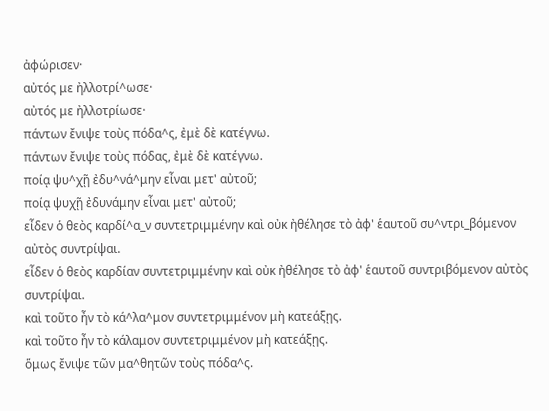ἀφώρισεν·
αὐτός με ἠλλοτρί^ωσε·
αὐτός με ἠλλοτρίωσε·
πάντων ἔνιψε τοὺς πόδα^ς, ἐμὲ δὲ κατέγνω.
πάντων ἔνιψε τοὺς πόδας, ἐμὲ δὲ κατέγνω.
ποίᾳ ψυ^χῇ ἐδυ^νά^μην εἶναι μετ' αὐτοῦ;
ποίᾳ ψυχῇ ἐδυνάμην εἶναι μετ' αὐτοῦ;
εἶδεν ὁ θεὸς καρδί^α_ν συντετριμμένην καὶ οὐκ ἠθέλησε τὸ ἀφ' ἑαυτοῦ συ^ντρι_βόμενον αὐτὸς συντρίψαι.
εἶδεν ὁ θεὸς καρδίαν συντετριμμένην καὶ οὐκ ἠθέλησε τὸ ἀφ' ἑαυτοῦ συντριβόμενον αὐτὸς συντρίψαι.
καὶ τοῦτο ἦν τὸ κά^λα^μον συντετριμμένον μὴ κατεάξῃς.
καὶ τοῦτο ἦν τὸ κάλαμον συντετριμμένον μὴ κατεάξῃς.
ὅμως ἔνιψε τῶν μα^θητῶν τοὺς πόδα^ς.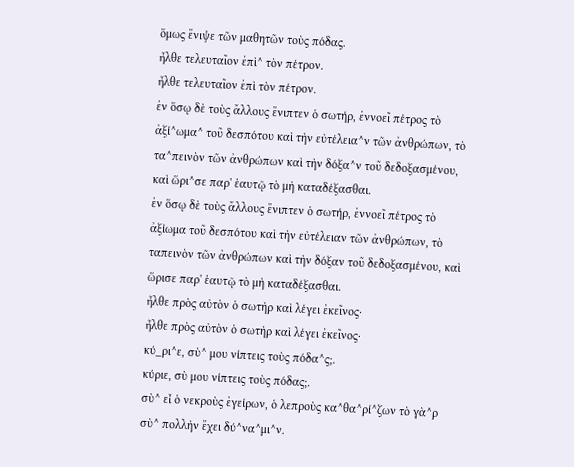ὅμως ἔνιψε τῶν μαθητῶν τοὺς πόδας.
ἦλθε τελευταῖον ἐπὶ^ τὸν πέτρον.
ἦλθε τελευταῖον ἐπὶ τὸν πέτρον.
ἐν ὅσῳ δὲ τοὺς ἄλλους ἔνιπτεν ὁ σωτήρ, ἐννοεῖ πέτρος τὸ ἀξί^ωμα^ τοῦ δεσπότου καὶ τὴν εὐτέλεια^ν τῶν ἀνθρώπων, τὸ τα^πεινὸν τῶν ἀνθρώπων καὶ τὴν δόξα^ν τοῦ δεδοξασμένου, καὶ ὥρι^σε παρ' ἑαυτῷ τὸ μὴ καταδέξασθαι.
ἐν ὅσῳ δὲ τοὺς ἄλλους ἔνιπτεν ὁ σωτήρ, ἐννοεῖ πέτρος τὸ ἀξίωμα τοῦ δεσπότου καὶ τὴν εὐτέλειαν τῶν ἀνθρώπων, τὸ ταπεινὸν τῶν ἀνθρώπων καὶ τὴν δόξαν τοῦ δεδοξασμένου, καὶ ὥρισε παρ' ἑαυτῷ τὸ μὴ καταδέξασθαι.
ἦλθε πρὸς αὐτὸν ὁ σωτὴρ καὶ λέγει ἐκεῖνος·
ἦλθε πρὸς αὐτὸν ὁ σωτὴρ καὶ λέγει ἐκεῖνος·
κύ_ρι^ε, σὺ^ μου νίπτεις τοὺς πόδα^ς;.
κύριε, σὺ μου νίπτεις τοὺς πόδας;.
σὺ^ εἶ ὁ νεκροὺς ἐγείρων, ὁ λεπροὺς κα^θα^ρί^ζων τὸ γὰ^ρ σὺ^ πολλὴν ἔχει δύ^να^μι^ν.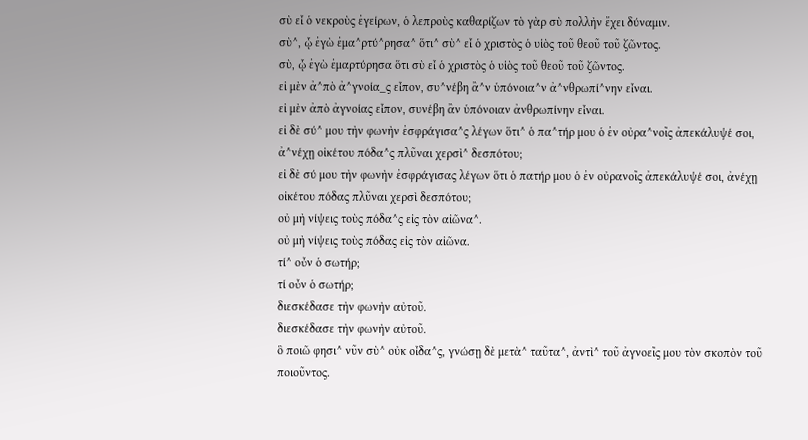σὺ εἶ ὁ νεκροὺς ἐγείρων, ὁ λεπροὺς καθαρίζων τὸ γὰρ σὺ πολλὴν ἔχει δύναμιν.
σὺ^, ᾧ ἐγὼ ἐμα^ρτύ^ρησα^ ὅτι^ σὺ^ εἶ ὁ χριστὸς ὁ υἱὸς τοῦ θεοῦ τοῦ ζῶντος.
σὺ, ᾧ ἐγὼ ἐμαρτύρησα ὅτι σὺ εἶ ὁ χριστὸς ὁ υἱὸς τοῦ θεοῦ τοῦ ζῶντος.
εἰ μὲν ἀ^πὸ ἀ^γνοία_ς εἶπον, συ^νέβη ἂ^ν ὑπόνοια^ν ἀ^νθρωπί^νην εἶναι.
εἰ μὲν ἀπὸ ἀγνοίας εἶπον, συνέβη ἂν ὑπόνοιαν ἀνθρωπίνην εἶναι.
εἰ δὲ σύ^ μου τὴν φωνὴν ἐσφράγισα^ς λέγων ὅτι^ ὁ πα^τήρ μου ὁ ἐν οὐρα^νοῖς ἀπεκάλυψέ σοι, ἀ^νέχῃ οἰκέτου πόδα^ς πλῦναι χερσὶ^ δεσπότου;
εἰ δὲ σύ μου τὴν φωνὴν ἐσφράγισας λέγων ὅτι ὁ πατήρ μου ὁ ἐν οὐρανοῖς ἀπεκάλυψέ σοι, ἀνέχῃ οἰκέτου πόδας πλῦναι χερσὶ δεσπότου;
οὐ μὴ νίψεις τοὺς πόδα^ς εἰς τὸν αἰῶνα^.
οὐ μὴ νίψεις τοὺς πόδας εἰς τὸν αἰῶνα.
τί^ οὖν ὁ σωτήρ;
τί οὖν ὁ σωτήρ;
διεσκέδασε τὴν φωνὴν αὐτοῦ.
διεσκέδασε τὴν φωνὴν αὐτοῦ.
ὃ ποιῶ φησι^ νῦν σὺ^ οὐκ οἶδα^ς, γνώσῃ δὲ μετὰ^ ταῦτα^, ἀντὶ^ τοῦ ἀγνοεῖς μου τὸν σκοπὸν τοῦ ποιοῦντος.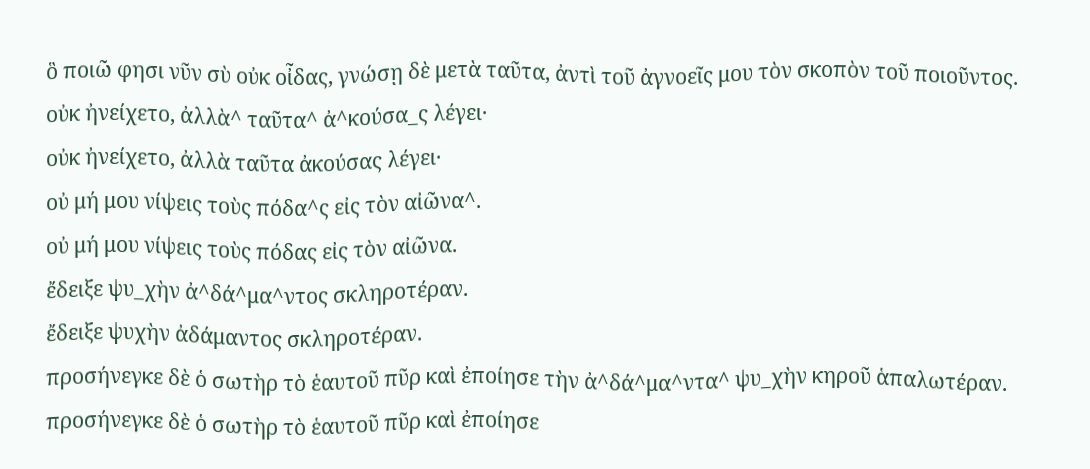ὃ ποιῶ φησι νῦν σὺ οὐκ οἶδας, γνώσῃ δὲ μετὰ ταῦτα, ἀντὶ τοῦ ἀγνοεῖς μου τὸν σκοπὸν τοῦ ποιοῦντος.
οὐκ ἠνείχετο, ἀλλὰ^ ταῦτα^ ἀ^κούσα_ς λέγει·
οὐκ ἠνείχετο, ἀλλὰ ταῦτα ἀκούσας λέγει·
οὐ μή μου νίψεις τοὺς πόδα^ς εἰς τὸν αἰῶνα^.
οὐ μή μου νίψεις τοὺς πόδας εἰς τὸν αἰῶνα.
ἔδειξε ψυ_χὴν ἀ^δά^μα^ντος σκληροτέραν.
ἔδειξε ψυχὴν ἀδάμαντος σκληροτέραν.
προσήνεγκε δὲ ὁ σωτὴρ τὸ ἑαυτοῦ πῦρ καὶ ἐποίησε τὴν ἀ^δά^μα^ντα^ ψυ_χὴν κηροῦ ἁπαλωτέραν.
προσήνεγκε δὲ ὁ σωτὴρ τὸ ἑαυτοῦ πῦρ καὶ ἐποίησε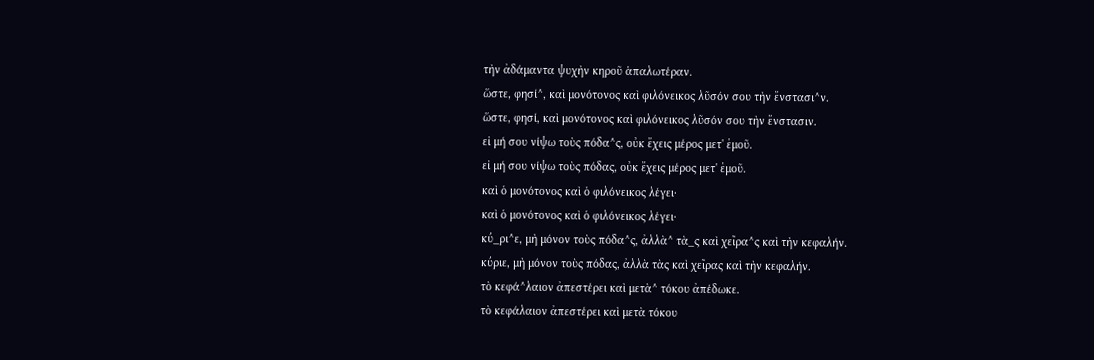τὴν ἀδάμαντα ψυχὴν κηροῦ ἁπαλωτέραν.
ὥστε, φησί^, καὶ μονότονος καὶ φιλόνεικος λῦσόν σου τὴν ἔνστασι^ν.
ὥστε, φησί, καὶ μονότονος καὶ φιλόνεικος λῦσόν σου τὴν ἔνστασιν.
εἰ μή σου νίψω τοὺς πόδα^ς, οὐκ ἔχεις μέρος μετ' ἐμοῦ.
εἰ μή σου νίψω τοὺς πόδας, οὐκ ἔχεις μέρος μετ' ἐμοῦ.
καὶ ὁ μονότονος καὶ ὁ φιλόνεικος λέγει·
καὶ ὁ μονότονος καὶ ὁ φιλόνεικος λέγει·
κύ_ρι^ε, μὴ μόνον τοὺς πόδα^ς, ἀλλὰ^ τὰ_ς καὶ χεῖρα^ς καὶ τὴν κεφαλήν.
κύριε, μὴ μόνον τοὺς πόδας, ἀλλὰ τὰς καὶ χεῖρας καὶ τὴν κεφαλήν.
τὸ κεφά^λαιον ἀπεστέρει καὶ μετὰ^ τόκου ἀπέδωκε.
τὸ κεφάλαιον ἀπεστέρει καὶ μετὰ τόκου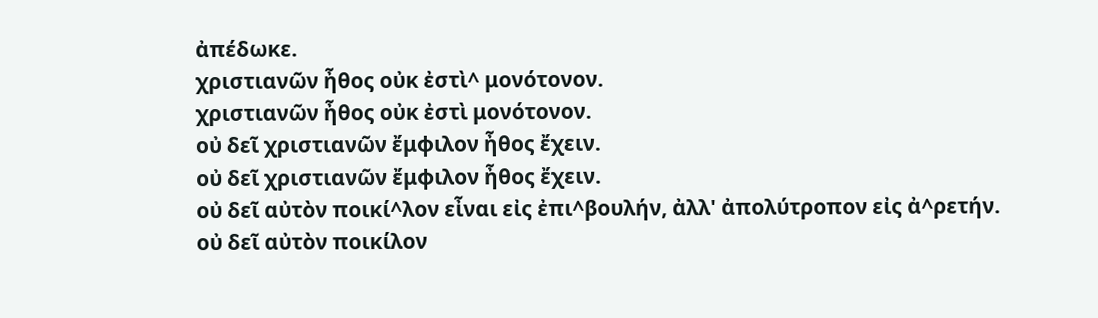ἀπέδωκε.
χριστιανῶν ἦθος οὐκ ἐστὶ^ μονότονον.
χριστιανῶν ἦθος οὐκ ἐστὶ μονότονον.
οὐ δεῖ χριστιανῶν ἔμφιλον ἦθος ἔχειν.
οὐ δεῖ χριστιανῶν ἔμφιλον ἦθος ἔχειν.
οὐ δεῖ αὐτὸν ποικί^λον εἶναι εἰς ἐπι^βουλήν, ἀλλ' ἀπολύτροπον εἰς ἀ^ρετήν.
οὐ δεῖ αὐτὸν ποικίλον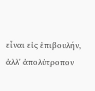εἶναι εἰς ἐπιβουλήν, ἀλλ' ἀπολύτροπον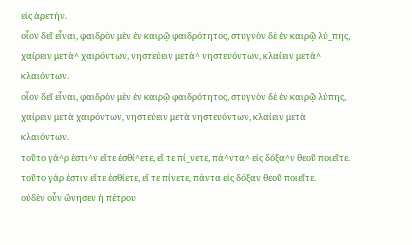εἰς ἀρετήν.
οἷον δεῖ εἶναι, φαιδρὸν μὲν ἐν καιρῷ φαιδρότητος, στυγνὸν δὲ ἐν καιρῷ λύ_πης, χαίρειν μετὰ^ χαιρόντων, νηστεύειν μετὰ^ νηστευόντων, κλαίειν μετὰ^ κλαιόντων.
οἷον δεῖ εἶναι, φαιδρὸν μὲν ἐν καιρῷ φαιδρότητος, στυγνὸν δὲ ἐν καιρῷ λύπης, χαίρειν μετὰ χαιρόντων, νηστεύειν μετὰ νηστευόντων, κλαίειν μετὰ κλαιόντων.
τοῦτο γά^ρ ἐστι^ν εἴτε ἐσθί^ετε, εἴ τε πί_νετε, πά^ντα^ εἰς δόξα^ν θεοῦ ποιεῖτε.
τοῦτο γάρ ἐστιν εἴτε ἐσθίετε, εἴ τε πίνετε, πάντα εἰς δόξαν θεοῦ ποιεῖτε.
οὐδὲν οὖν ὤνησεν ἡ πέτρου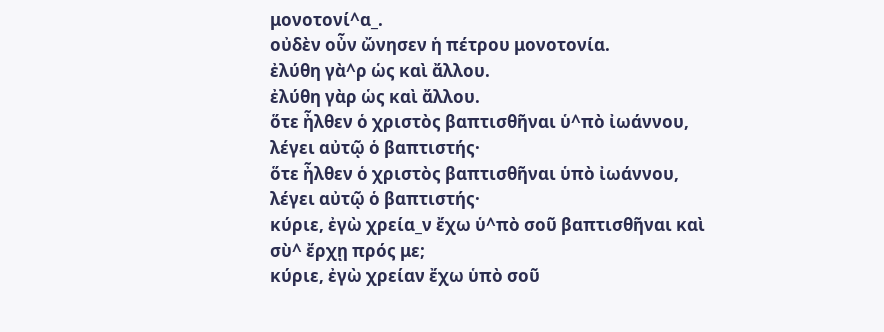μονοτονί^α_.
οὐδὲν οὖν ὤνησεν ἡ πέτρου μονοτονία.
ἐλύθη γὰ^ρ ὡς καὶ ἄλλου.
ἐλύθη γὰρ ὡς καὶ ἄλλου.
ὅτε ἦλθεν ὁ χριστὸς βαπτισθῆναι ὑ^πὸ ἰωάννου, λέγει αὐτῷ ὁ βαπτιστής·
ὅτε ἦλθεν ὁ χριστὸς βαπτισθῆναι ὑπὸ ἰωάννου, λέγει αὐτῷ ὁ βαπτιστής·
κύριε, ἐγὼ χρεία_ν ἔχω ὑ^πὸ σοῦ βαπτισθῆναι καὶ σὺ^ ἔρχῃ πρός με;
κύριε, ἐγὼ χρείαν ἔχω ὑπὸ σοῦ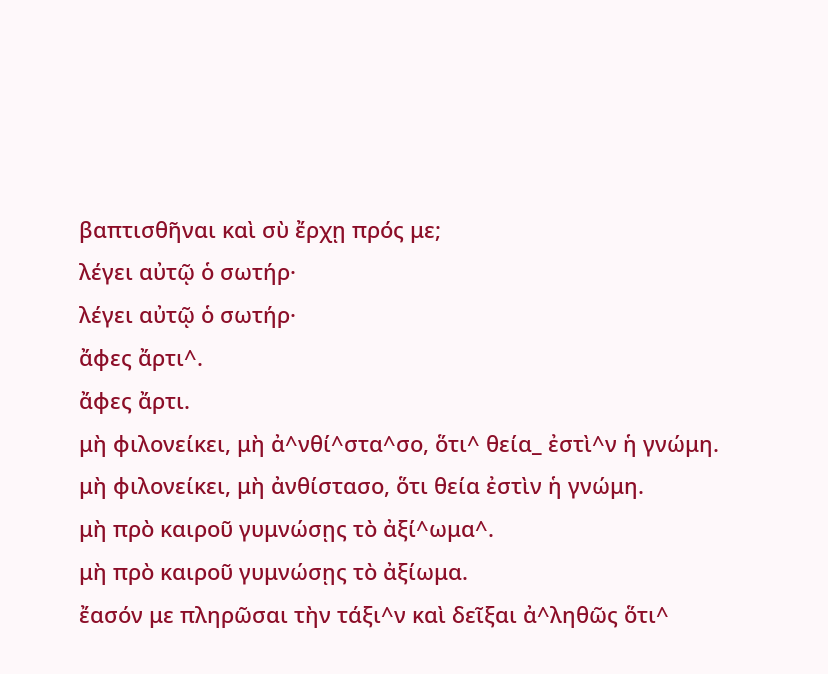βαπτισθῆναι καὶ σὺ ἔρχῃ πρός με;
λέγει αὐτῷ ὁ σωτήρ·
λέγει αὐτῷ ὁ σωτήρ·
ἄφες ἄρτι^.
ἄφες ἄρτι.
μὴ φιλονείκει, μὴ ἀ^νθί^στα^σο, ὅτι^ θεία_ ἐστὶ^ν ἡ γνώμη.
μὴ φιλονείκει, μὴ ἀνθίστασο, ὅτι θεία ἐστὶν ἡ γνώμη.
μὴ πρὸ καιροῦ γυμνώσῃς τὸ ἀξί^ωμα^.
μὴ πρὸ καιροῦ γυμνώσῃς τὸ ἀξίωμα.
ἔασόν με πληρῶσαι τὴν τάξι^ν καὶ δεῖξαι ἀ^ληθῶς ὅτι^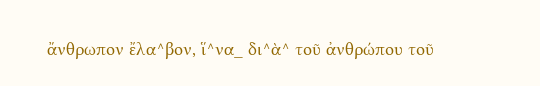ἄνθρωπον ἔλα^βον, ἵ^να_ δι^ὰ^ τοῦ ἀνθρώπου τοῦ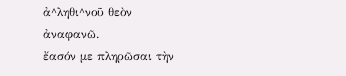ἀ^ληθι^νοῦ θεὸν ἀναφανῶ.
ἔασόν με πληρῶσαι τὴν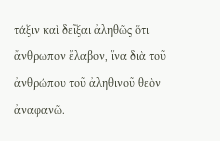τάξιν καὶ δεῖξαι ἀληθῶς ὅτι ἄνθρωπον ἔλαβον, ἵνα διὰ τοῦ ἀνθρώπου τοῦ ἀληθινοῦ θεὸν ἀναφανῶ.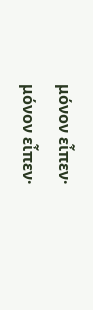μόνον εἶπεν·
μόνον εἶπεν·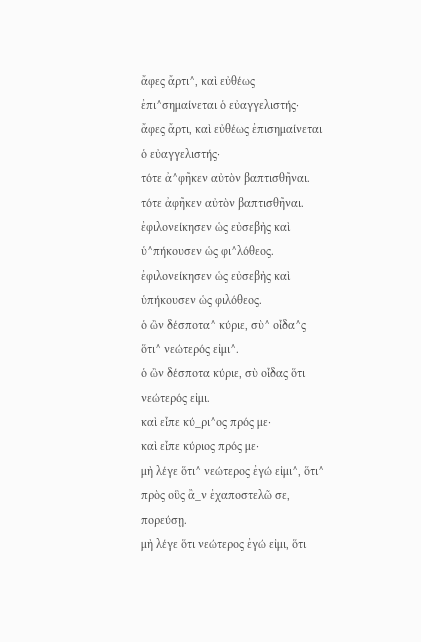ἄφες ἄρτι^, καὶ εὐθέως ἐπι^σημαίνεται ὁ εὐαγγελιστής·
ἄφες ἄρτι, καὶ εὐθέως ἐπισημαίνεται ὁ εὐαγγελιστής·
τότε ἀ^φῆκεν αὐτὸν βαπτισθῆναι.
τότε ἀφῆκεν αὐτὸν βαπτισθῆναι.
ἐφιλονείκησεν ὡς εὐσεβὴς καὶ ὑ^πήκουσεν ὡς φι^λόθεος.
ἐφιλονείκησεν ὡς εὐσεβὴς καὶ ὑπήκουσεν ὡς φιλόθεος.
ὁ ὢν δέσποτα^ κύριε, σὺ^ οἶδα^ς ὅτι^ νεώτερός εἰμι^.
ὁ ὢν δέσποτα κύριε, σὺ οἶδας ὅτι νεώτερός εἰμι.
καὶ εἶπε κύ_ρι^ος πρός με·
καὶ εἶπε κύριος πρός με·
μὴ λέγε ὅτι^ νεώτερος ἐγώ εἰμι^, ὅτι^ πρὸς οὓς ἂ_ν ἐχαποστελῶ σε, πορεύσῃ.
μὴ λέγε ὅτι νεώτερος ἐγώ εἰμι, ὅτι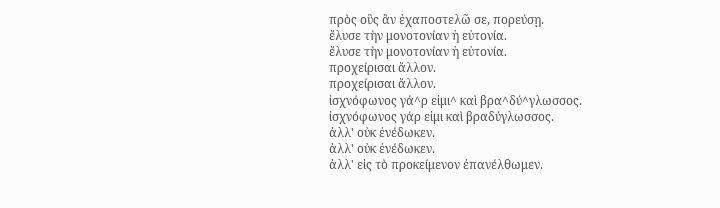πρὸς οὓς ἂν ἐχαποστελῶ σε, πορεύσῃ.
ἔλυσε τὴν μονοτονίαν ἡ εὐτονία.
ἔλυσε τὴν μονοτονίαν ἡ εὐτονία.
προχείρισαι ἄλλον.
προχείρισαι ἄλλον.
ἰσχνόφωνος γά^ρ εἰμι^ καὶ βρα^δύ^γλωσσος.
ἰσχνόφωνος γάρ εἰμι καὶ βραδύγλωσσος.
ἀλλ' οὐκ ἐνέδωκεν.
ἀλλ' οὐκ ἐνέδωκεν.
ἀλλ' εἰς τὸ προκείμενον ἐπανέλθωμεν.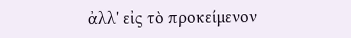ἀλλ' εἰς τὸ προκείμενον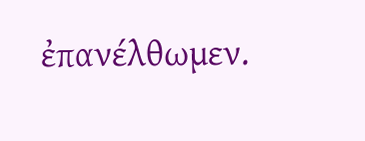ἐπανέλθωμεν.